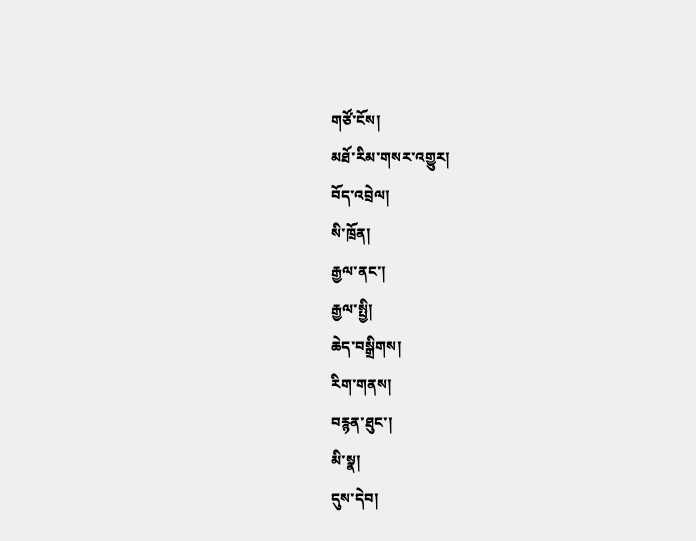གཙོ་ངོས།
མཐོ་རིམ་གསར་འགྱུར།
བོད་འབྲེལ།
སི་ཁྲོན།
རྒྱལ་ནང་།
རྒྱལ་སྤྱི།
ཆེད་བསྒྲིགས།
རིག་གནས།
བརྙན་ཐུང་།
མི་སྣ།
དུས་དེབ།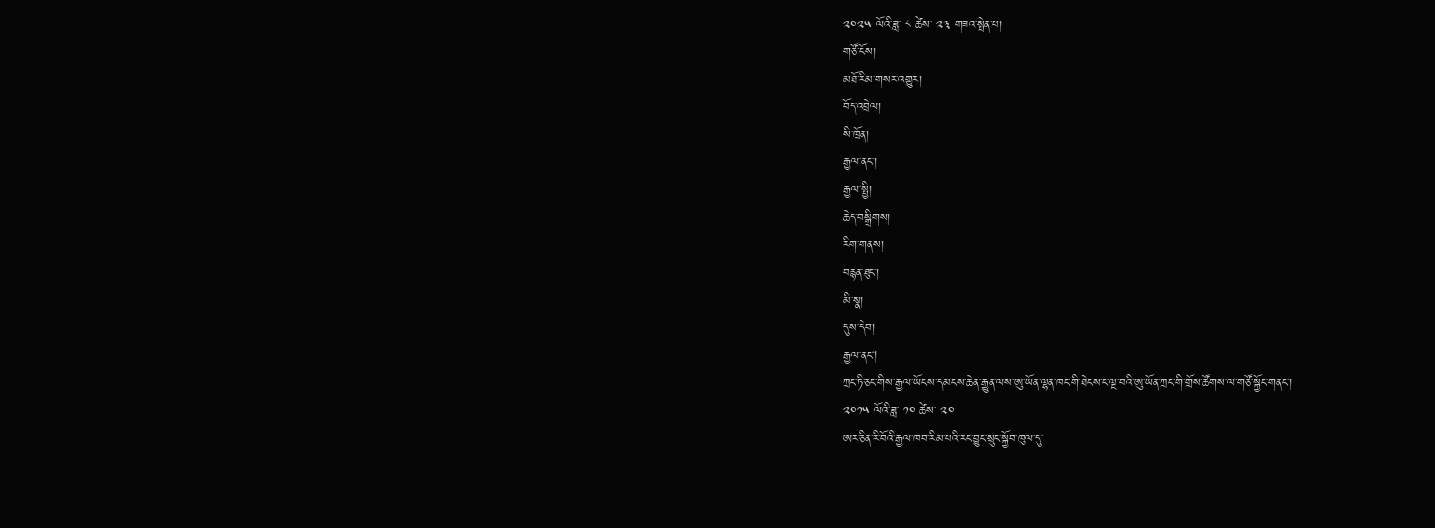༢༠༢༥ ལོའི་ཟླ་ ༨ ཚེས་ ༢༣ གཟའ་སྤེན་པ།
གཙོ་ངོས།
མཐོ་རིམ་གསར་འགྱུར།
བོད་འབྲེལ།
སི་ཁྲོན།
རྒྱལ་ནང་།
རྒྱལ་སྤྱི།
ཆེད་བསྒྲིགས།
རིག་གནས།
བརྙན་ཐུང་།
མི་སྣ།
དུས་དེབ།
རྒྱལ་ནང།
ཀྲང་ཏི་ཅང་གིས་རྒྱལ་ཡོངས་དམངས་ཆེན་རྒྱུན་ལས་ཨུ་ཡོན་ལྷན་ཁང་གི་ཐེངས་ང་ལྔ་བའི་ཨུ་ཡོན་ཀྲང་གི་གྲོས་ཚོགས་ལ་གཙོ་སྐྱོང་གནང་།
༢༠༡༥ ལོའི་ཟླ་ ༡༠ ཚེས་ ༢༠
ཨར་ཅིན་རི་བོའི་རྒྱལ་ཁབ་རིམ་པའི་རང་བྱུང་སྲུང་སྐྱོབ་ཁུལ་དུ་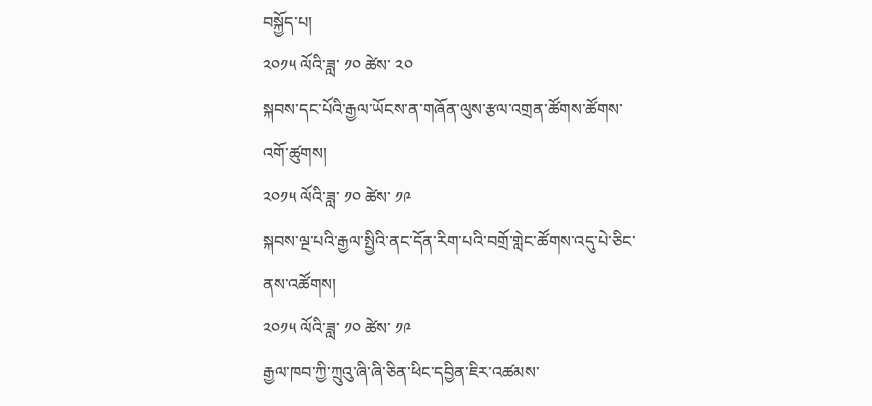བསྐྱོད་པ།
༢༠༡༥ ལོའི་ཟླ་ ༡༠ ཚེས་ ༢༠
སྐབས་དང་པོའི་རྒྱལ་ཡོངས་ན་གཞོན་ལུས་རྩལ་འགྲན་ཚོགས་ཚོགས་འགོ་ཚུགས།
༢༠༡༥ ལོའི་ཟླ་ ༡༠ ཚེས་ ༡༩
སྐབས་ལྔ་པའི་རྒྱལ་སྤྱིའི་ནང་དོན་རིག་པའི་བགྲོ་གླེང་ཚོགས་འདུ་པེ་ཅིང་ནས་འཚོགས།
༢༠༡༥ ལོའི་ཟླ་ ༡༠ ཚེས་ ༡༩
རྒྱལ་ཁབ་ཀྱི་ཀྲུའུ་ཞི་ཞི་ཅིན་ཕིང་དབྱིན་ཇིར་འཚམས་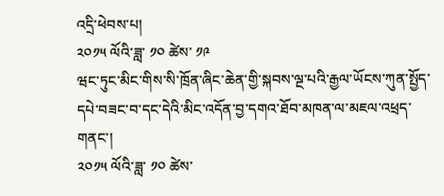འདྲི་ཕེབས་པ།
༢༠༡༥ ལོའི་ཟླ་ ༡༠ ཚེས་ ༡༩
ཝང་ཏུང་མིང་གིས་སི་ཁྲོན་ཞིང་ཆེན་གྱི་སྐབས་ལྔ་པའི་རྒྱལ་ཡོངས་ཀུན་སྤྱོད་དཔེ་བཟང་བ་དང་དེའི་མིང་འདོན་བྱ་དགའ་ཐོབ་མཁན་ལ་མཇལ་འཕྲད་གནང་།
༢༠༡༥ ལོའི་ཟླ་ ༡༠ ཚེས་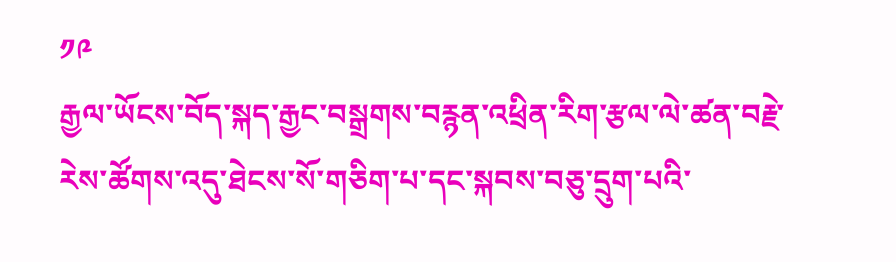༡༩
རྒྱལ་ཡོངས་བོད་སྐད་རྒྱང་བསྒྲགས་བརྙན་འཕྲིན་རིག་རྩལ་ལེ་ཚན་བརྗེ་རེས་ཚོགས་འདུ་ཐེངས་སོ་གཅིག་པ་དང་སྐབས་བཅུ་དྲུག་པའི་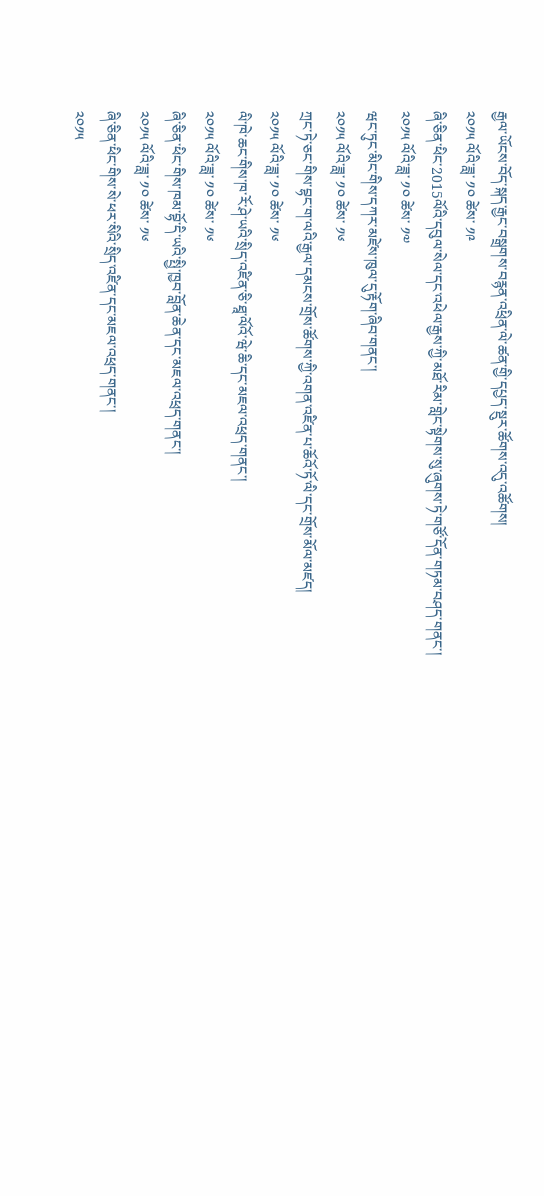རྒྱལ་ཡོངས་བོད་སྐད་རྒྱང་བསྒྲགས་བརྙན་འཕྲིན་ལེ་ཚན་གྱི་དཔྱད་སྡུར་ཚོགས་འདུ་འཚོགས།
༢༠༡༥ ལོའི་ཟླ་ ༡༠ ཚེས་ ༡༩
ཞི་ཅིན་ཕིང་2015ལོའི་དབུལ་སེལ་དང་འཕེལ་རྒྱས་ཀྱི་མཐོ་རིམ་གླེང་སྟེགས་སུ་ཞུགས་ཏེ་གཙོ་དོན་གཏམ་བཤད་གནང་།
༢༠༡༥ ལོའི་ཟླ་ ༡༠ ཚེས་ ༡༧
ཝང་ཏུང་མིང་གིས་དཀར་མཛེས་ཁུལ་དུ་རྟོག་ཞིབ་གནང་།
༢༠༡༥ ལོའི་ཟླ་ ༡༠ ཚེས་ ༡༦
ཀྲང་ཏེ་ཅང་གིས་བྷང་ག་ལའི་རྒྱལ་དམངས་གྲོས་ཚོགས་ཀྱི་འགན་འཛིན་པ་ཆོའོ་ཏོ་ལི་དང་གྲོས་མོལ་མཛད།
༢༠༡༥ ལོའི་ཟླ་ ༡༠ ཚེས་ ༡༦
ལི་ཁེ་ཆང་གིས་ཁ་རོ་ཤེ་ཡའི་སྲིད་འཛིན་ཅི་ཐཱ་ལོའོ་ཝེ་ཆི་དང་མཇལ་འཕྲད་གནང་།
༢༠༡༥ ལོའི་ཟླ་ ༡༠ ཚེས་ ༡༦
ཞི་ཅིན་ཕིང་གིས་ཁམ་བྷོ་དི་ཡའི་སྤྱི་ཁྱབ་བློན་ཆེན་དང་མཇལ་འཕྲད་གནང་།
༢༠༡༥ ལོའི་ཟླ་ ༡༠ ཚེས་ ༡༦
ཞི་ཅིན་ཕིང་གིས་སེ་ཕར་སིའི་སྲིད་འཛིན་དང་མཇལ་འཕྲད་གནང་།
༢༠༡༥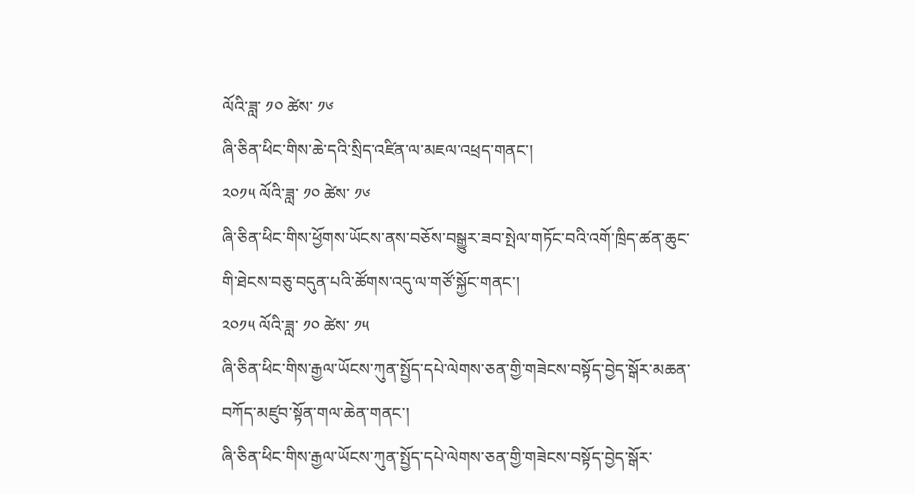ལོའི་ཟླ་ ༡༠ ཚེས་ ༡༦
ཞི་ཅིན་ཕིང་གིས་ཆེ་དའི་སྲིད་འཛིན་ལ་མཇལ་འཕྲད་གནང་།
༢༠༡༥ ལོའི་ཟླ་ ༡༠ ཚེས་ ༡༦
ཞི་ཅིན་ཕིང་གིས་ཕྱོགས་ཡོངས་ནས་བཅོས་བསྒྱུར་ཟབ་སྤེལ་གཏོང་བའི་འགོ་ཁྲིད་ཚན་ཆུང་གི་ཐེངས་བཅུ་བདུན་པའི་ཚོགས་འདུ་ལ་གཙོ་སྐྱོང་གནང་།
༢༠༡༥ ལོའི་ཟླ་ ༡༠ ཚེས་ ༡༥
ཞི་ཅིན་ཕིང་གིས་རྒྱལ་ཡོངས་ཀུན་སྤྱོད་དཔེ་ལེགས་ཅན་གྱི་གཟེངས་བསྟོད་བྱེད་སྒོར་མཆན་བཀོད་མཛུབ་སྟོན་གལ་ཆེན་གནང་།
ཞི་ཅིན་ཕིང་གིས་རྒྱལ་ཡོངས་ཀུན་སྤྱོད་དཔེ་ལེགས་ཅན་གྱི་གཟེངས་བསྟོད་བྱེད་སྒོར་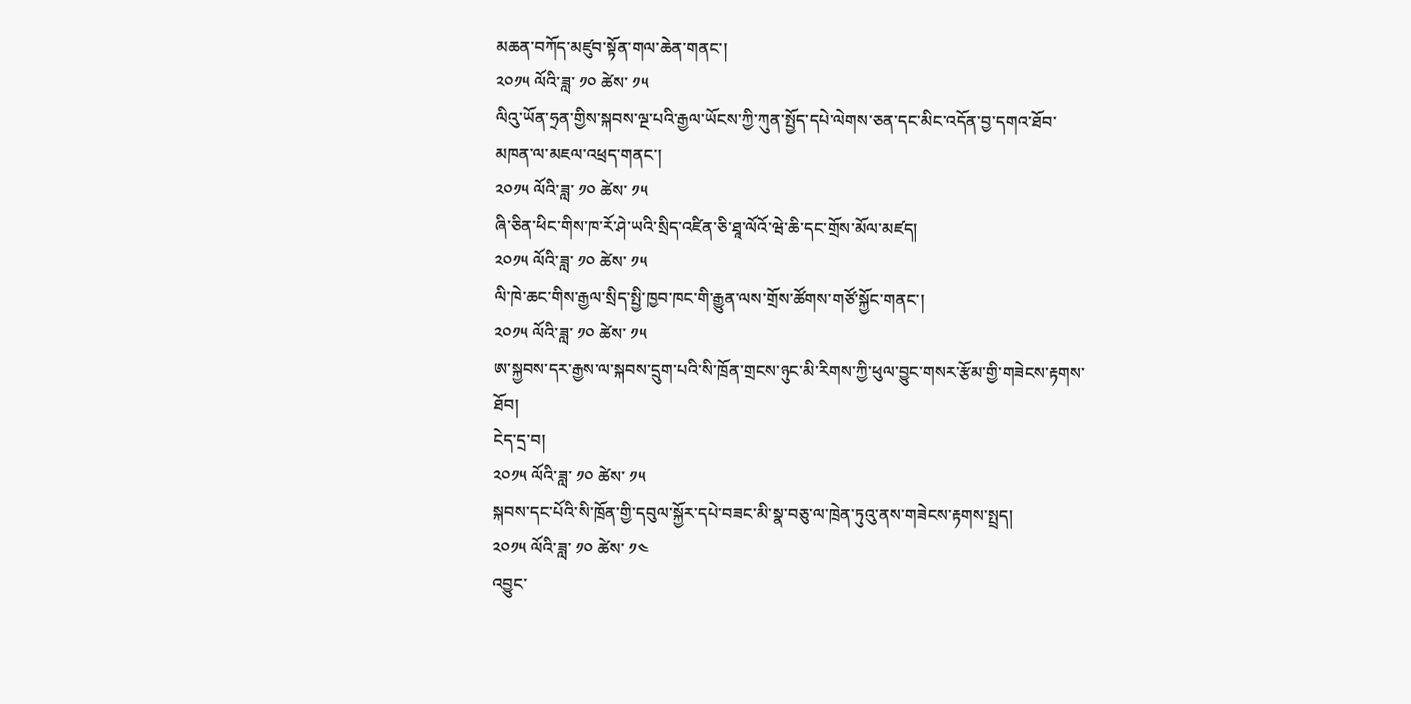མཆན་བཀོད་མཛུབ་སྟོན་གལ་ཆེན་གནང་།
༢༠༡༥ ལོའི་ཟླ་ ༡༠ ཚེས་ ༡༥
ལིའུ་ཡོན་ཧྲན་གྱིས་སྐབས་ལྔ་པའི་རྒྱལ་ཡོངས་ཀྱི་ཀུན་སྤྱོད་དཔེ་ལེགས་ཅན་དང་མིང་འདོན་བྱ་དགའ་ཐོབ་མཁན་ལ་མཇལ་འཕྲད་གནང་།
༢༠༡༥ ལོའི་ཟླ་ ༡༠ ཚེས་ ༡༥
ཞི་ཅིན་ཕིང་གིས་ཁ་རོ་ཤེ་ཡའི་སྲིད་འཛིན་ཅི་ཐཱ་ལོའོ་ཝེ་ཆི་དང་གྲོས་མོལ་མཛད།
༢༠༡༥ ལོའི་ཟླ་ ༡༠ ཚེས་ ༡༥
ལི་ཁེ་ཆང་གིས་རྒྱལ་སྲིད་སྤྱི་ཁྱབ་ཁང་གི་རྒྱུན་ལས་གྲོས་ཚོགས་གཙོ་སྐྱོང་གནང་།
༢༠༡༥ ལོའི་ཟླ་ ༡༠ ཚེས་ ༡༥
ཨ་སྐྱབས་དར་རྒྱས་ལ་སྐབས་དྲུག་པའི་སི་ཁྲོན་གྲངས་ཉུང་མི་རིགས་ཀྱི་ཕུལ་བྱུང་གསར་རྩོམ་གྱི་གཟེངས་རྟགས་ཐོབ།
ངེད་དྲ་བ།
༢༠༡༥ ལོའི་ཟླ་ ༡༠ ཚེས་ ༡༥
སྐབས་དང་པོའི་སི་ཁྲོན་གྱི་དབུལ་སྐྱོར་དཔེ་བཟང་མི་སྣ་བཅུ་ལ་ཁྲེན་ཏུའུ་ནས་གཟེངས་རྟགས་སྤྲད།
༢༠༡༥ ལོའི་ཟླ་ ༡༠ ཚེས་ ༡༤
འབྱུང་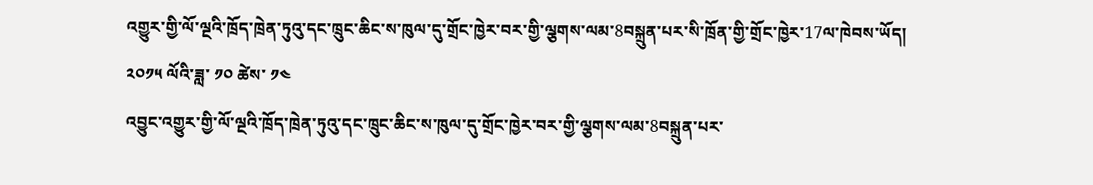འགྱུར་གྱི་ལོ་ལྔའི་ཁྲོད་ཁྲེན་ཏུའུ་དང་ཁྲུང་ཆིང་ས་ཁུལ་དུ་གྲོང་ཁྱེར་བར་གྱི་ལྕགས་ལམ་8བསྐྲུན་པར་སི་ཁྲོན་གྱི་གྲོང་ཁྱེར་17ལ་ཁེབས་ཡོད།
༢༠༡༥ ལོའི་ཟླ་ ༡༠ ཚེས་ ༡༤
འབྱུང་འགྱུར་གྱི་ལོ་ལྔའི་ཁྲོད་ཁྲེན་ཏུའུ་དང་ཁྲུང་ཆིང་ས་ཁུལ་དུ་གྲོང་ཁྱེར་བར་གྱི་ལྕགས་ལམ་8བསྐྲུན་པར་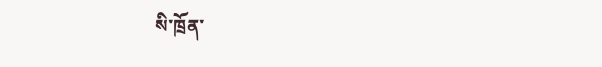སི་ཁྲོན་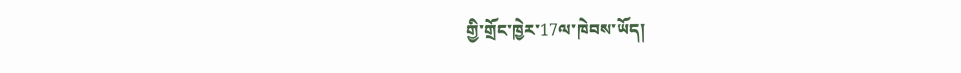གྱི་གྲོང་ཁྱེར་17ལ་ཁེབས་ཡོད།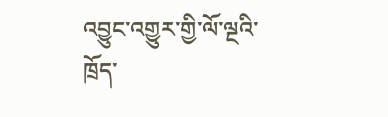འབྱུང་འགྱུར་གྱི་ལོ་ལྔའི་ཁྲོད་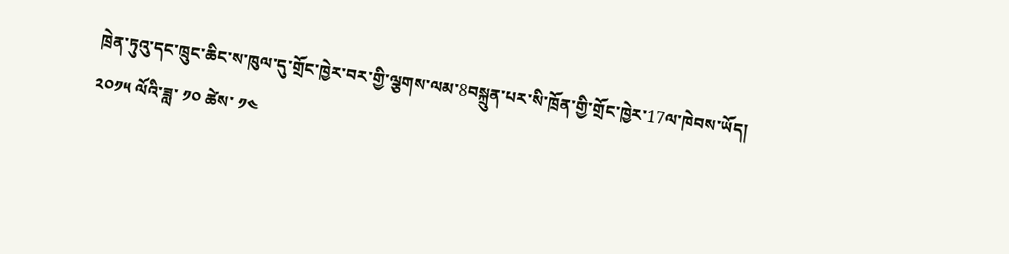ཁྲེན་ཏུའུ་དང་ཁྲུང་ཆིང་ས་ཁུལ་དུ་གྲོང་ཁྱེར་བར་གྱི་ལྕགས་ལམ་8བསྐྲུན་པར་སི་ཁྲོན་གྱི་གྲོང་ཁྱེར་17ལ་ཁེབས་ཡོད།
༢༠༡༥ ལོའི་ཟླ་ ༡༠ ཚེས་ ༡༤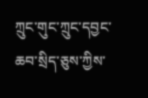ཀྲུང་གུང་ཀྲུང་དབྱང་ཆབ་སྲིད་ཅུས་ཀྱིས་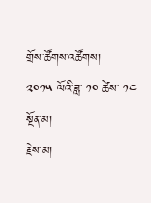གྲོས་ཚོགས་འཚོགས།
༢༠༡༥ ལོའི་ཟླ་ ༡༠ ཚེས་ ༡༤
སྔོན་མ།
རྗེས་མ།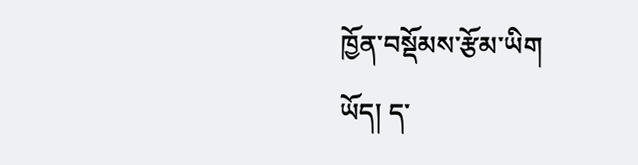ཁྱོན་བསྡོམས་རྩོམ་ཡིག
ཡོད། ད་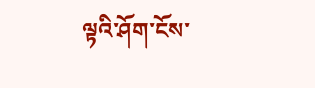ལྟའི་ཤོག་ངོས་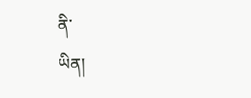ནི་
ཡིན།